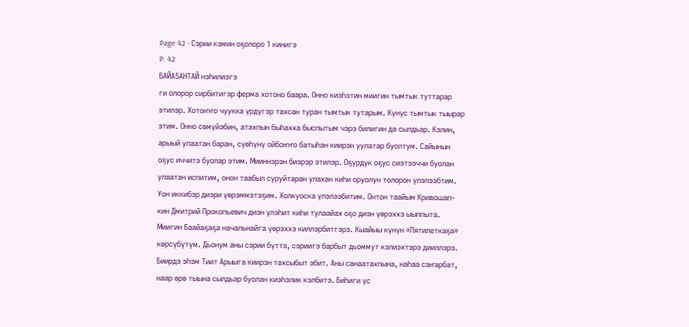Page 42 - Сэрии кэмин оҕолоро 1 кинигэ
P. 42
БАЙА5АНТАЙ нэһилиэгэ
ги олорор сирбитигэр ферма хотоно баара. Онно киэһэтин миигин тымтык туттарар
этилэр. Хотоҥҥо чуукка үрдүгэр тахсан туран тымтык тутарым. Күнүс тымтык тыырар
этим. Онно сөмүйэбин, атахпын быһахха быспытым чэрэ билигин да сылдьар. Кэлин,
арыый улаатан баран, сүөһүнү ойбоҥҥо батыһан киирэн уулатар буолтум. Сайынын
оҕус иччитэ буолар этим. Мииннэрэн биэрэр этилэр. Оҕурдук оҕус сиэтээччи буолан
улаатан испитим, онон таабыл суруйтаран улахан киһи оруолун толорон үлэлээбтим.
Уон иккибэр диэри үөрэммэтэҕим. Холкуоска үлэлээбитим. Онтон таайым Кривошап-
кин Дмитрий Прокопьевич диэн үлэһит киһи тулаайах оҕо диэн үөрэххэ ыыппыта.
Миигин Баайаҕаҕа начальнайга үөрэххэ киллэрбитгэрэ. Кыайыы күнүн «Пятилеткаҕа»
көрсүбүтүм. Дьонум аны сэрии бүттэ, сэриигэ барбыт дьоммут кэлиэхтэрэ дииллэрэ.
Биирдэ эһэм Тиит Арыыга киирэн тахсыбыт эбит. Аны санаатахпына, наһаа саҥарбат,
наар өрө тыына сылдьар буолан киэһэлик кэлбитэ. Биһиги үс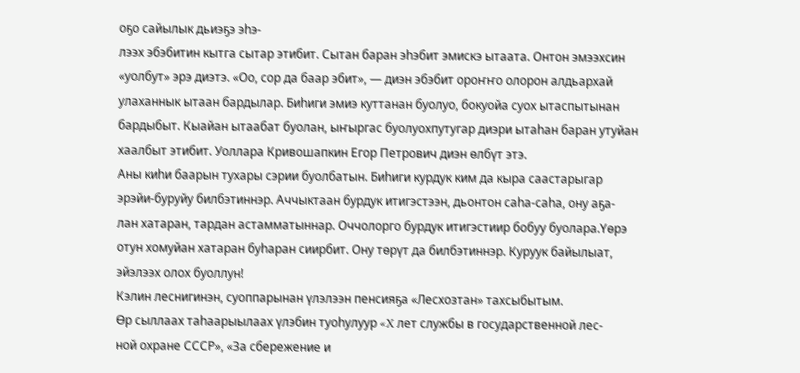оҕо сайылык дьиэҕэ эһэ-
лээх эбэбитин кытга сытар этибит. Сытан баран эһэбит эмискэ ытаата. Онтон эмээхсин
«уолбут» эрэ диэтэ. «Оо, сор да баар эбит», — диэн эбэбит ороҥҥо олорон алдьархай
улаханнык ытаан бардылар. Биһиги эмиэ куттанан буолуо, бокуойа суох ытаспытынан
бардыбыт. Кыайан ытаабат буолан, ыҥыргас буолуохпутугар диэри ытаһан баран утуйан
хаалбыт этибит. Уоллара Кривошапкин Егор Петрович диэн өлбүт этэ.
Аны киһи баарын тухары сэрии буолбатын. Биһиги курдук ким да кыра саастарыгар
эрэйи-буруйу билбэтиннэр. Аччыктаан бурдук итигэстээн, дьонтон саһа-саһа, ону аҕа-
лан хатаран, тардан астамматыннар. Оччолорго бурдук итигэстиир бобуу буолара.Үөрэ
отун хомуйан хатаран буһаран сиирбит. Ону төрүт да билбэтиннэр. Куруук байылыат,
эйэлээх олох буоллун!
Кэлин леснигинэн, суоппарынан үлэлээн пенсияҕа «Лесхозтан» тахсыбытым.
Өр сыллаах таһаарыылаах үлэбин туоһулуур «X лет службы в государственной лес-
ной охране СССР», «За сбережение и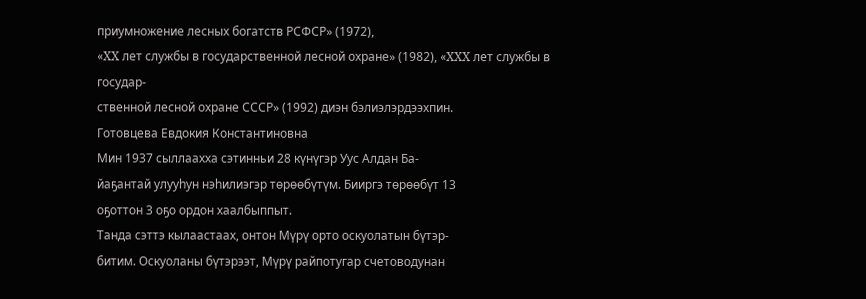приумножение лесных богатств РСФСР» (1972),
«XX лет службы в государственной лесной охране» (1982), «XXX лет службы в государ-
ственной лесной охране СССР» (1992) диэн бэлиэлэрдээхпин.
Готовцева Евдокия Константиновна
Мин 1937 сыллаахха сэтинньи 28 күнүгэр Уус Алдан Ба-
йаҕантай улууһун нэһилиэгэр төрөөбүтүм. Бииргэ төрөөбүт 13
оҕоттон 3 оҕо ордон хаалбыппыт.
Танда сэттэ кылаастаах, онтон Мүрү орто оскуолатын бүтэр-
битим. Оскуоланы бүтэрээт, Мүрү райпотугар счетоводунан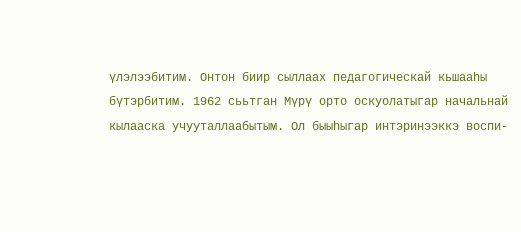үлэлээбитим. Онтон биир сыллаах педагогическай кьшааһы
бүтэрбитим. 1962 сььтган Мүрү орто оскуолатыгар начальнай
кылааска учууталлаабытым. Ол быыһыгар интэринээккэ воспи-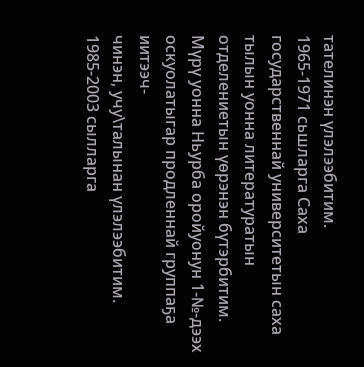тателинэн үлэлээбитим.
1965-1971 сьшларга Саха государственнай университетын саха
тылын уонна литературатын отделениетын үөрэнэн бүтэрбитим.
Мүрү уонна Ньурба оройуонун 1-№-дээх оскуолатыгар продленнай группаҕа иитээч-
чинэн, учу\талынан үлэлээбитим. 1985-2003 сылларга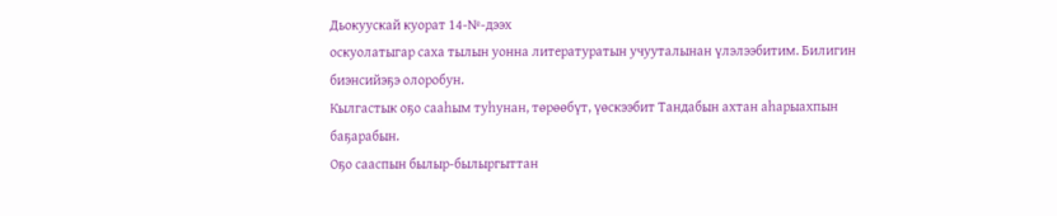Дьокуускай куорат 14-№-дээх
оскуолатыгар саха тылын уонна литературатын учууталынан үлэлээбитим. Билигин
биэнсийэҕэ олоробун.
Кылгастык оҕо сааһым туһунан, төрөөбүт, үөскээбит Тандабын ахтан аһарыахпын
баҕарабын.
Оҕо сааспын былыр-былыргыттан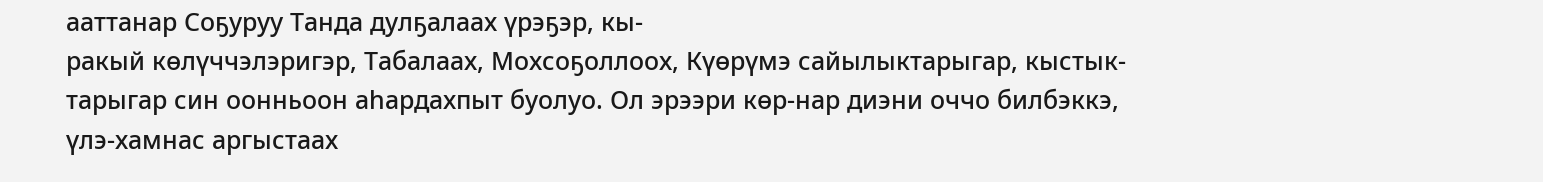ааттанар Соҕуруу Танда дулҕалаах үрэҕэр, кы-
ракый көлүччэлэригэр, Табалаах, Мохсоҕоллоох, Күөрүмэ сайылыктарыгар, кыстык-
тарыгар син оонньоон аһардахпыт буолуо. Ол эрээри көр-нар диэни оччо билбэккэ,
үлэ-хамнас аргыстаах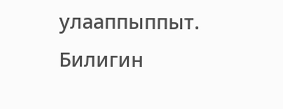улааппыппыт. Билигин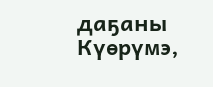даҕаны Күөрүмэ,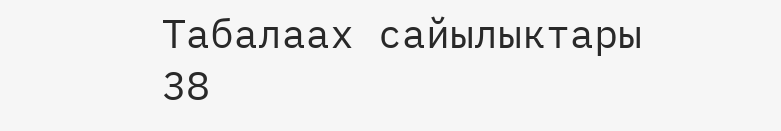Табалаах сайылыктары
38